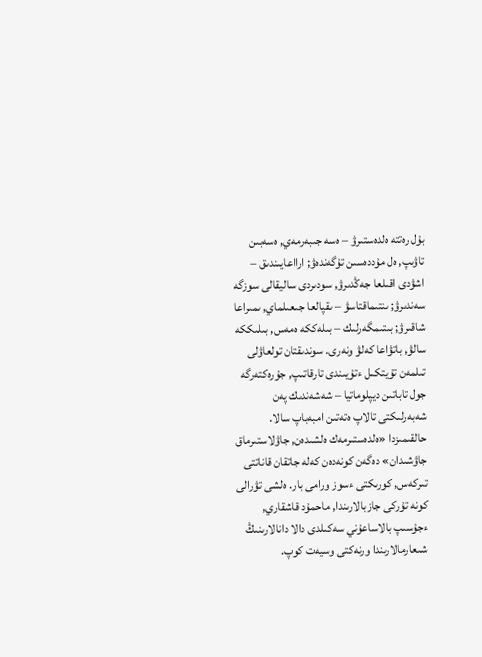بۇل رەتتە ەلدەستىرۋ – ەسە جىبەرمەي, ەسەبىن تاۋىپ, ەل مۇددەسىن تۇگەندەۋ; ارااعايىندىق – اشۋدى اقىلعا جەڭدىرۋ, سودىردى ساليقالى سوزگە سەندىرۋ; ىنتىماقتاسۋ – ىقپالعا جىعىلماي, ىمىراعا شاقىرۋ; بىتىمگەرلىك – بىلەككە ەمەس, بىلىككە سالۋ, باتۋاعا كەلۋ ونەرى. سوندىقتان تولعاۋلى تىلمەن تۇيتكىل ءتۇيىندى تارقاتىپ, جۇرەكتەرگە جول تاباتىن ديپلوماتيا – شەشەندىك پەن شەبەرلىكتى تالاپ ەتەتىن امبەباپ سالا.
حالقىمىزدا «ەلدەستىرمەك ەلشىدەن, جاۋلاستىرماق جاۋشىدان» دەگەن كونەدەن كەلە جاتقان قاناتتى تىركەس, كورىكتى ءسوز ورامى بار. ەلشى تۋرالى كونە تۇركى جازبالارىندا, ماحمۇد قاشقاري, ءجۇسىپ بالاساعۇني سەكىلدى دالا دانالارىنىڭ شىعارمالارىندا ورنەكتى وسيەت كوپ.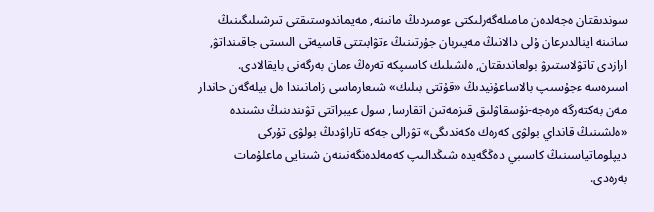سوندىقتان ەجەلدەن مامىلەگەرلىكتى ءومىردىڭ مانىنە, مەيماندوستىقتى تىرشىلىگىنىڭ سانىنە اينالدىرعان ۇلى دالانىڭ مەيىربان جۇرتىنىڭ ءتۋابىتتى قاسيەتى الىستى جاقىنداتۋ, ارازدى تاتۋلاستىرۋ بولعاندىقتان, ەلشىلىك كاسىپكە تەرەڭ ءمان بەرگەنى بايقالادى. اسىرەسە ءجۇسىپ بالاساعۇنيدىڭ «قۇتتى بىلىك» شىعارماسى زامانىندا ەل بيلەگەن حاندار مەن بەكتەرگە ەرەجە-نۇسقاۋلىق قىزمەتىن اتقارسا, سول عيبراتتى تۋىندىنىڭ ىشىندە «ەلشىنىڭ قانداي بولۋى كەرەك ەكەندىگى» تۋرالى جەكە تاراۋدىڭ بولۋى تۇركى ديپلوماتياسىنىڭ كاسىبي دەڭگەيدە شىڭدالىپ كەمەلدەنگەنىنەن شىنايى ماعلۇمات بەرەدى.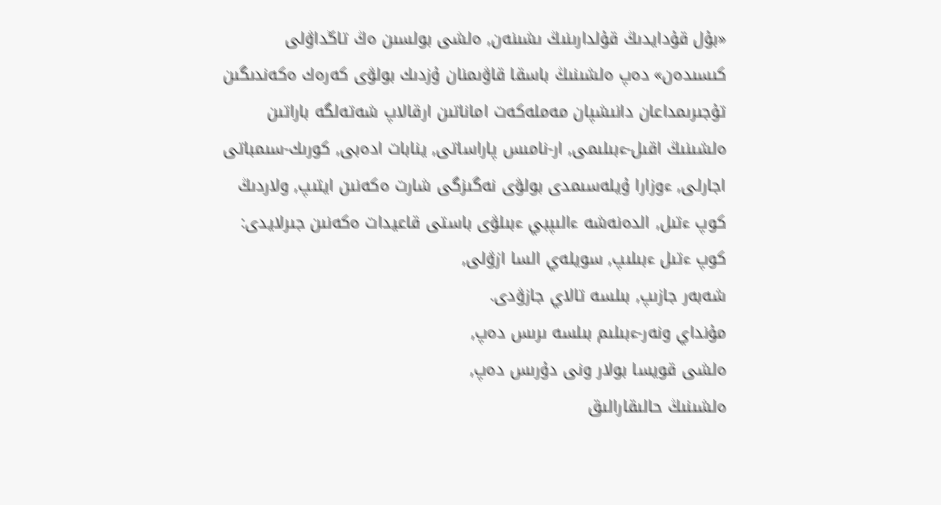«بۇل قۇدايدىڭ قۇلدارىنىڭ ىشىنەن, ەلشى بولسىن ەڭ تاڭداۋلى كىسىدەن» دەپ ەلشىنىڭ باسقا قاۋىمنان ۇزدىك بولۋى كەرەك ەكەندىگىن تۇجىرىمداعان دانىشپان مەملەكەت اماناتىن ارقالاپ شەتەلگە باراتىن ەلشىنىڭ اقىل-ءبىلىمى, ار-نامىس پاراساتى, ينابات ادەبى, كورىك-سىمباتى اجارلى, ءوزارا ۇيلەسىمدى بولۋى نەگىزگى شارت ەكەنىن ايتىپ, ولاردىڭ كوپ ءتىل, الدەنەشە ءالىپبي ءبىلۋى باستى قاعيدات ەكەنىن جىرلايدى:
كوپ ءتىل ءبىلىپ, سويلەي السا ازۋلى,
شەبەر جازىپ, بىلسە تالاي جازۋدى.
مۇنداي ونەر-ءبىلىم بىلسە ىرىس دەپ,
ەلشى قويسا بولار ونى دۇرىس دەپ,
ەلشىنىڭ حالىقارالىق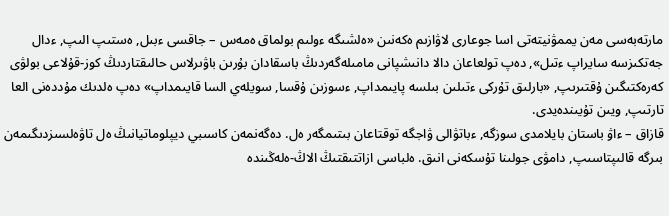مارتەبەسى مەن يممۋنيتەتى اسا جوعارى لاۋازىم ەكەنىن «ەلشىگە ءولىم بولماق ەمەس – جاقسى ءبىل, ەستىپ الىپ, ءدال جەتكىزسە سايراپ ءتىل», دەپ تولعاعان دالا دانىشپانى مامىلەگەردىڭ باسقادان بۇرىن باۋىرلاس حالىقتاردىڭ كوز-قۇلاعى بولۋى كەرەكتىگىن ۇقتىرىپ, «بارلىق تۇركى ءتىلىن بىلسە پايىمداپ, ءسوزىن ۇقسا, سويلەي السا قايىمداپ» دەپ ەلدىك مۇددەنى العا تارتىپ, ويىن تۇيىندەيدى.
قازاق – ءاۋ باستان بايلامدى سوزگە, ءباتۋالى ۋاجگە توقتاعان بىتىمگەر ەل. دەگەنمەن كاسىبي ديپلوماتيانىڭ ەل تاۋەلسىزدىگىمەن بىرگە قالىپتاسىپ, دامۋى جولىنا تۇسكەنى انىق. ەلباسى ازاتتىقتىڭ الاڭ-ەلەڭىندە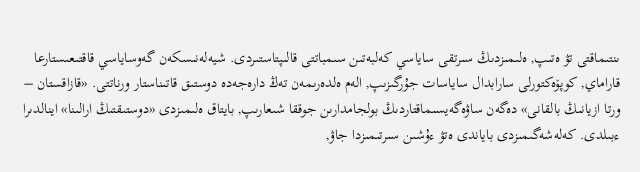ىنتىماقتى تۋ ەتىپ, ەلىمىزدىڭ سىرتقى ساياسي كەلبەتىن سىمباتتى قالىپتاستىردى. شيەلەنىسكەن گەوساياسي قاقتىعىستارعا قاراماي, كوپۆەكتورلى سارابدال ساياسات جۇرگىزىپ, الەم ەلدەرىمەن تەڭ دارەجەدە دوستىق قاتىناستار ورناتتى. «قازاقستان – ورتا ازيانىڭ بالقانى» دەگەن ساۋەگەيسىماقتاردىڭ بولجامدارىن جوققا شىعارىپ, بايتاق ەلىمىزدى «دوستىقتىڭ ارالىنا» اينالدىرا ءبىلدى. كەلەشەگىمىزدى باياندى ەتۋ ءۇشىن سىرتىمىزدا جاۋ,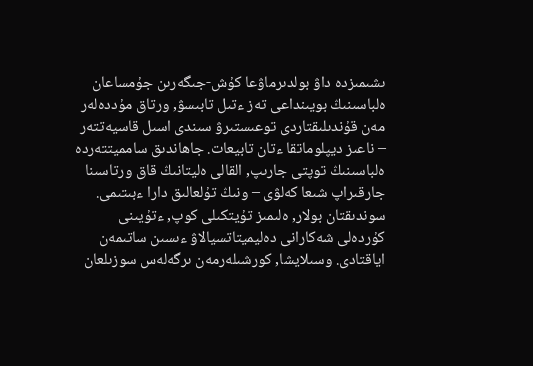ىشىمىزدە داۋ بولدىرماۋعا كۇش-جىگەرىن جۇمساعان ەلباسىنىڭ بويىنداعى تەز ءتىل تابىسۋ, ورتاق مۇددەلەر مەن قۇندىلىقتاردى توعىستىرۋ سىندى اسىل قاسيەتتەر – ناعىز ديپلوماتقا ءتان تابيعات. جاھاندىق سامميتتەردە ەلباسىنىڭ توپتى جارىپ, القالى ەليتانىڭ قاق ورتاسىنا جارقىراپ شىعا كەلۋى – ونىڭ تۇلعالىق دارا ءبىتىمى. سوندىقتان بولار, ەلىمىز تۇيتكىلى كوپ, ءتۇيىنى كۇردەلى شەكارانى دەليميتاتسيالاۋ ءىسىن ساتىمەن اياقتادى. وسىلايشا, كورشىلەرمەن ىرگەلەس سوزىلعان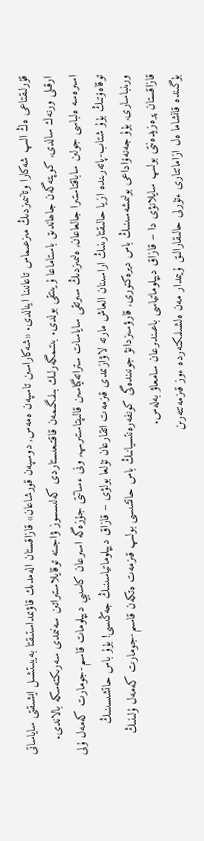قۇرلىقتاعى ەڭ الىپ شەكارا وتانىمىزدىڭ مىزعىماس تاعانىنا اينالدى. «شەكاراسىن تاسپەن ەمەس, دوسپەن قورشاعان» قازاقستان الەمدىك قاۋىمداستىقتا بەيبىتشىل ايشىقتى ساياساتى ارقىلى ورنەك سالدى, كوپتەگەن جاھاندىق باستاماعا ۇيىتقى بولدى. بىتىمگەرلىك بىلىگىمەن قاقتىعىستاردى كەلىسسوز ۋاجىنە توقايلاستىراتىن سەنىمدى سەرىكتەسكە بالاندى.
اسىرەسە ەلباسى جولىن ساباقتاستىرا جالعاعان, ەلىمىزدىڭ سىرتقى ساياسات ستراتەگياسىن قالىپتاستىرىپ, ونى ءساتتى جۇزەگە اسىرعان كاسىبي ديپلومات قاسىم-جومارت كەمەل ۇلى توقاەۆتىڭ بۇۇ شتاب-پاتەرىندە ازيا حالىقتارىنىڭ اراسىنان العاش مارتە لاۋازىمدى قىزمەت اتقارعان تۇلعا بولۋى – قازاق ديپلوماتياسىنىڭ جەڭىسى! بۇۇ باس حاتشىسىنىڭ ورىنباسارى, بۇۇ جەنەۆاداعى بولىمشەسىنىڭ باس ديرەكتورى, قارۋسىزدانۋ جونىندەگى كونفەرەنتسيانىڭ باس حاتشىسى بولىپ قىزمەت ەتكەن قاسىم-جومارت كەمەل ۇلىنىڭ قازاقستان پرەزيدەنتى بولىپ سايلانۋى دا – قازاق ديپلوماتياسى باعىندىرعان سامعاۋ بەلەس.
بۇگىندە قانشاما ەل ازاماتتارى ءتۇرلى حالىقارالىق ۇيىمدار مەن ەلشىلىكتەردە ءوز قىزمەتتەرىن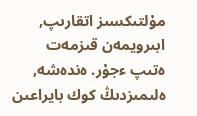مۇلتىكسىز اتقارىپ, ابىرويمەن قىزمەت ەتىپ ءجۇر. ەندەشە, ەلىمىزدىڭ كوك بايراعىن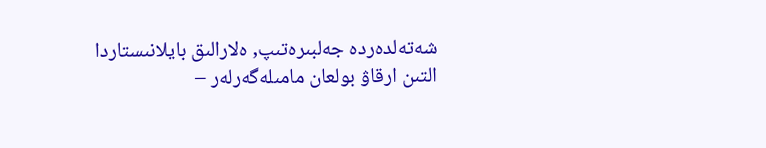شەتەلدەردە جەلبىرەتىپ, ەلارالىق بايلانىستاردا التىن ارقاۋ بولعان مامىلەگەرلەر –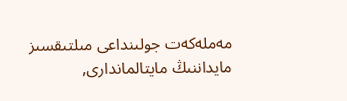مەملەكەت جولىنداعى مىلتىقسىز مايداننىڭ مايتالماندارى,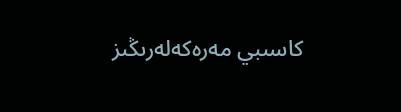كاسىبي مەرەكەلەرىڭىز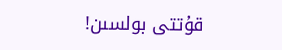قۇتتى بولسىن!